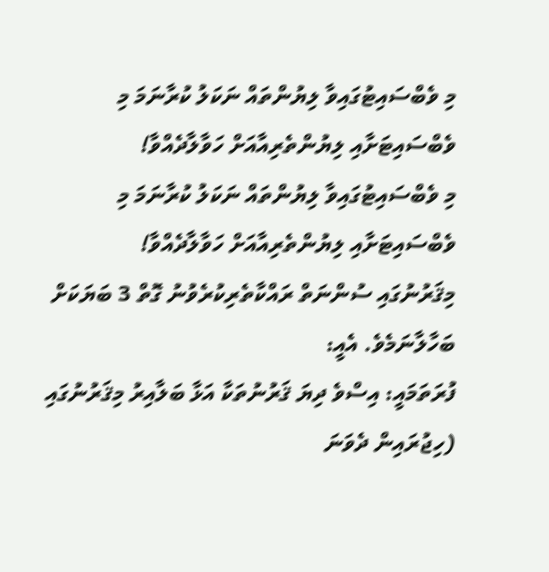މި ވެބްސައިޓުގައިވާ ލިޔުންތައް ނަކަލު ކުރާނަމަ މި ވެބްސައިޓަށާއި ލިޔުންތެރިއާއަށް ހަވާލާދެއްވާ!
މި ވެބްސައިޓުގައިވާ ލިޔުންތައް ނަކަލު ކުރާނަމަ މި ވެބްސައިޓަށާއި ލިޔުންތެރިއާއަށް ހަވާލާދެއްވާ!
މިޤަރުނުގައި ސުންނަތް ރައްކާތެރިކުރެވުނު ގޮތް 3 ބަޔަކަށް ބަހާލާނަމެވެ. އެއީ:
ފުރަތަމައީ: އިސްވެ ދިޔަ ޤަރުނުތަކާ އަޅާ ބަލާއިރު މިޤަރުނުގައި (ހިޖުރައިން ދެވަނަ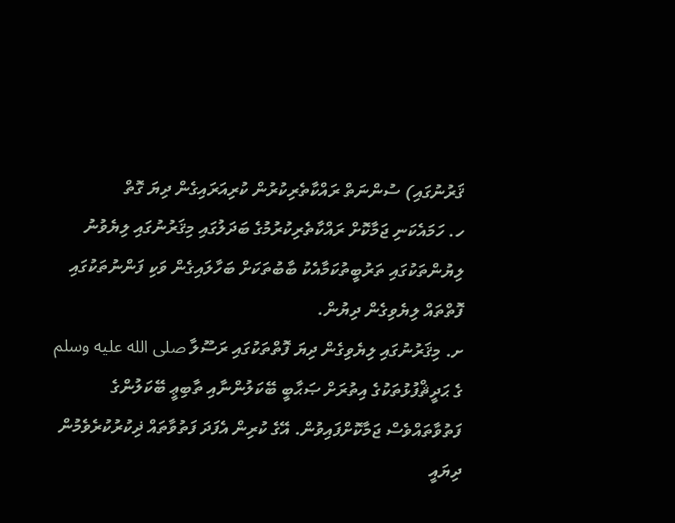ޤަރުނުގައި) ސުންނަތް ރައްކާތެރިކުރުން ކުރިއަރައިގެން ދިޔަ ގޮތް
ހ. ހަމައެކަނި ޖަމާކޮށް ރައްކާތެރިކުރުމުގެ ބަދަލުގައި މިޤަރުނުގައި ލިޔެވުނު ލިޔުންތަކުގައި ތަރުބީތުކަމާއެކު ބާބުތަކަށް ބަހާލައިގެން ވަކި ފަންނުތަކުގައި ފޮތްތައް ލިޔެވިގެން ދިޔުން.
ށ. މިޤަރުނުގައި ލިޔެވިގެން ދިޔަ ފޮތްތަކުގައި ރަސޫލާ صلى الله عليه وسلم ގެ ޙަދީޘްފުޅުތަކުގެ އިތުރަށް ޞަޙާބީ ބޭކަލުންނާއި ތާބިޢީ ބޭކަލުންގެ ފަތުވާތައްވެސް ޖަމާކޮށްފައިވުން. އޭގެ ކުރިން އެފަދަ ފަތުވާތައް ޛިކުރުކުރެވެމުން ދިޔައީ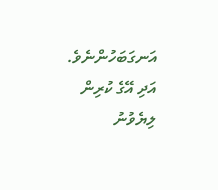އަނގަބަހުންނެވެ. އަދި އޭގެ ކުރިން ލިޔެވުނު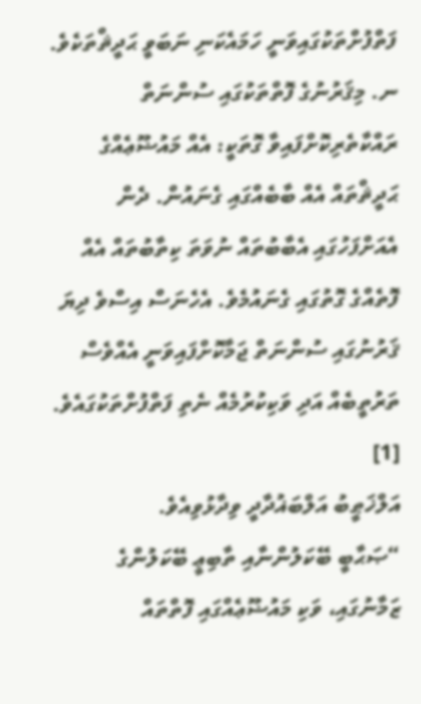ފަތްފުށްތަކުގައިވަނީ ހަމައެކަނި ނަބަވީ ޙަދީޘްތަކެވެ.
ނ. މިޤަރުނުގެ ފޮތްތަކުގައި ސުންނަތް ރައްކާތެރިކޮށްފައިވާ ގޮތަކީ: އެއް މައުޟޫޢެއްގެ ޙަދީޘްތައް އެއް ބާބެއްގައި ގެނައުން. ދެން އެއަށްފަހުގައި އެބާބުތައް ނުވަތަ ކިތާބުތައް އެއް ފޮތެއްގެ ގޮތުގައި ގެނައުމެވެ. އެހެނަސް އިސްވެ ދިޔަ ޤަރުނުގައި ސުންނަތް ޖަމާކޮށްފައިވަނީ އެއްވެސް ތަރުތީބެއް އަދި ވަކިކުރުމެއް ނެތި ފަތްފުށްތަކުގައެވެ. [1]
އަލްޚަޠީބު އަލްބަޣުދާދީ ވިދާޅުވިއެވެ.
“ޞަޙާބީ ބޭކަލުންނާއި ތާބިޢީ ބޭކަލުންގެ ޒަމާނުގައި، ވަކި މައުޟޫޢެއްގައި ފޮތްތައް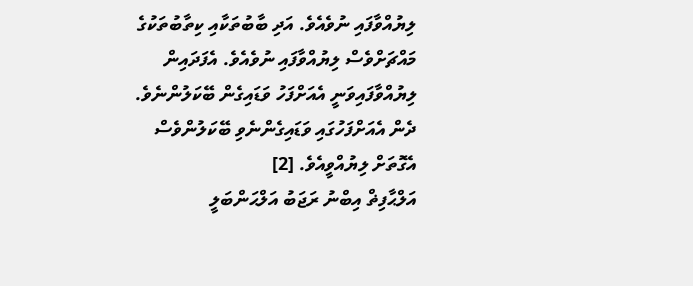ލިޔުއްވާފައި ނުވެއެވެ. އަދި ބާބުތަކާއި ކިތާބުތަކުގެ މައްޗަށްވެސް ލިޔުއްވާފައި ނުވެއެވެ. އެފަދައިން ލިޔުއްވާފައިވަނީ އެއަށްފަހު ވަޑައިގެން ބޭކަލުންނެވެ. ދެން އެއަށްފަހުގައި ވަޑައިގެންނެވި ބޭކަލުންވެސް އެގޮތަށް ލިޔުއްވީއެވެ. [2]
އަލްޙާފިޡް އިބްނު ރަޖަބު އަލްޙަންބަލީ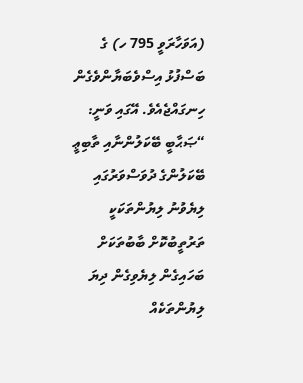(އަވަހާރަވީ 795 ހ) ގެ ބަސްފުޅު އިސްވެބަޔާންވެގެން ހިނގައްޖެއެވެ. އޭގައި ވަނީ:
“ޞަޙާބީ ބޭކަލުންނާއި ތާބިޢީ ބޭކަލުންގެ ދުވަސްވަރުގައި ލިޔެވުނު ލިޔުންތަކަކީ ތަރުތީބުކޮށް ބާބުތަކަށް ބަހައިގެން ލިޔެވިގެން ދިޔަ ލިޔުންތަކެއް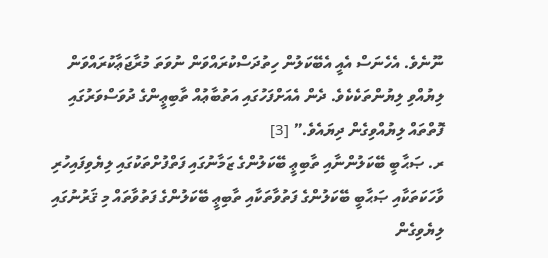ނޫނެވެ. އެހެނަސް އެއީ އެބޭކަލުން ހިތުދަސްކުރައްވަން ނުވަތަ މުރާޖަޢާކުރައްވަން ލިޔުއްވި ލިޔުންތަކެކެވެ. ދެން އެއަށްފަހުގައި އަތުބާޢުއް ތާބިޢީންގެ ދުވަސްވަރުގައި ފޮތްތައް ލިޔުއްވިގެން ދިޔައެވެ.” [3]
ރ. ޞަޙާބީ ބޭކަލުންނާއި ތާބިޢީ ބޭކަލުންގެ ޒަމާނުގައި ފަތްފުށްތަކުގައި ލިޔެވިފައިހުރި ވާހަކަތަކާއި ޞަޙާބީ ބޭކަލުންގެ ފަތުވާތަކާއި ތާބިޢީ ބޭކަލުންގެ ފަތުވާތައް މި ޤަރުނުގައި ލިޔެވިގެން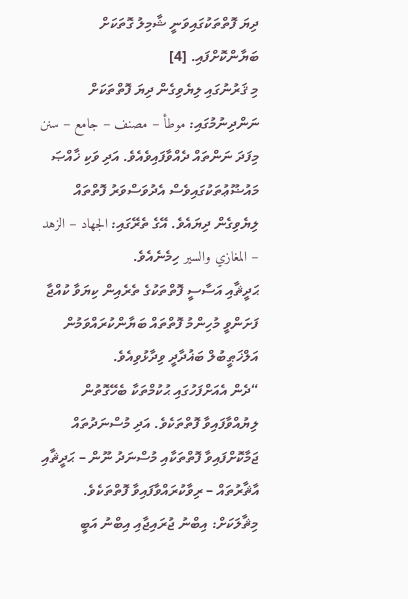ދިޔަ ފޮތްތަކުގައިވަނީ ޝާމިލު ގޮތަކަށް ބަޔާންކޮށްފައި. [4]
މި ޤަރުނުގައި ލިޔެވިގެން ދިޔަ ފޮތްތަކަށް ނަންދިނުމުގައި: موطأ – مصنف – جامع – سنن މިފަދަ ނަންތައް ދެއްވާފައިވެއެވެ. އަދި ވަކި ޚާއްޞަ މައުޟޫޢުތަކުގައިވެސް އެދުވަސްވަރު ފޮތްތައް ލިޔެވިގެން ދިޔައެވެ. އޭގެ ތެރޭގައި: الجهاد – الزهد – المغازي والسير ހިމެނެއެވެ.
ޙަދީޘާއި އަސާސީ ފޮތްތަކުގެ ތެރެއިން ކިޔަވާ ކުއްޖާ ފަށަންވީ މުހިންމު ފޮތްތައް ބަޔާންކުރައްވަމުން އަލްޚަޠީބުލް ބަޣުދާދީ ވިދާޅުވިއެވެ.
“ދެން އެއަށްފަހުގައި ޙުކުމްތަކާ ބެހޭގޮތުން ލިޔުއްވާފައިވާ ފޮތްތަކެވެ. އަދި މުސްނަދުތައް ޖަމާކޮށްފައިވާ ފޮތްތަކާއި މުސްނަދު ނޫން – ޙަދީޘާއި އާޘާރުތައް – ރިވާކުރައްވާފައިވާ ފޮތްތަކެވެ. މިޘާލަކަށް: އިބްނު ޖުރައިޖާއި އިބްނު އަބީ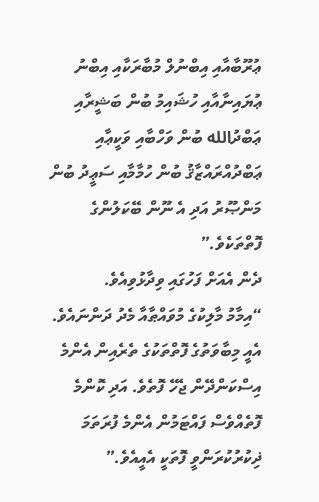ޢުރޫބާއާއި އިބްނުލް މުބާރަކާއި އިބްނު ޢުޔައިނާއާއި ހުޝައިމު ބުން ބަޝީރާއި ޢަބްދުالله ބުން ވަހްބާއި ވަކީޢާއި ޢަބްދުއްރައްޒާޤު ބުން ހުމާމާއި ސަޢީދު ބުން މަންޞޫރު އަދި އެ ނޫން ބޭކަލުންގެ ފޮތްތަކެވެ.”
ދެން އެއަށް ފަހުގައި ވިދާޅުވިއެވެ.
“އިމާމު މާލިކުގެ މުވައްޠާއާ މެދު ދަންނައެވެ. އެއީ މިބާވަތުގެ ފޮތްތަކުގެ ތެރެއިން އެންމެ އިސްކަންދޭން ޖެހޭ ފޮތެވެ. އަދި ކޮންމެ ފޮތެއްވެސް ފައްޓަމުން އެންމެ ފުރަތަމަ ޛިކުރުކުރަންވީ ފޮތަކީ އެއީއެވެ.”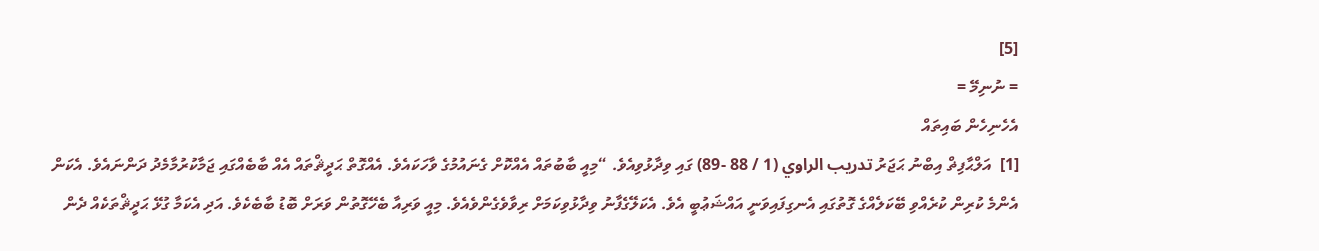[5]
= ނުނިމޭ =
އެހެނިހެން ބައިތައް
[1]  އަލްޙާފިޡް އިބްނު ޙަޖަރު تدريب الراوي (1 / 88 -89) ގައި ވިދާޅުވިއެވެ. “މިއީ ބާބުތައް އެއްކޮށް ގެނައުމުގެ ވާހަކައެވެ. އެއްގޮތް ޙަދީޘްތައް އެއް ބާބެއްގައި ޖަމާކުރުމާމެދު ދަންނައެވެ. އެކަން އެންމެ ކުރިން ކުރެއްވި ބޭކަލެއްގެ ގޮތުގައި އެނގިފައިވަނީ އައްޝަޢުބީ އެވެ. އެކަލޭގެފާނު ވިދާޅުވިކަމަށް ރިވާވެގެންވެއެވެ. މިއީ ވަރިއާ ބެހޭގޮތުން ވަރަށް ބޮޑު ބާބެކެވެ. އަދި އެކަމާ ގުޅޭ ޙަދީޘްތަކެއް ދެން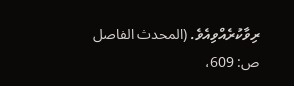ރިވާކުރެއްވިއެވެ. (المحدث الفاصل ص: 609،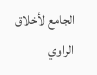الجامع لأخلاق الراوي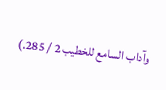وآداب السامع للخطيب 2 / 285.)